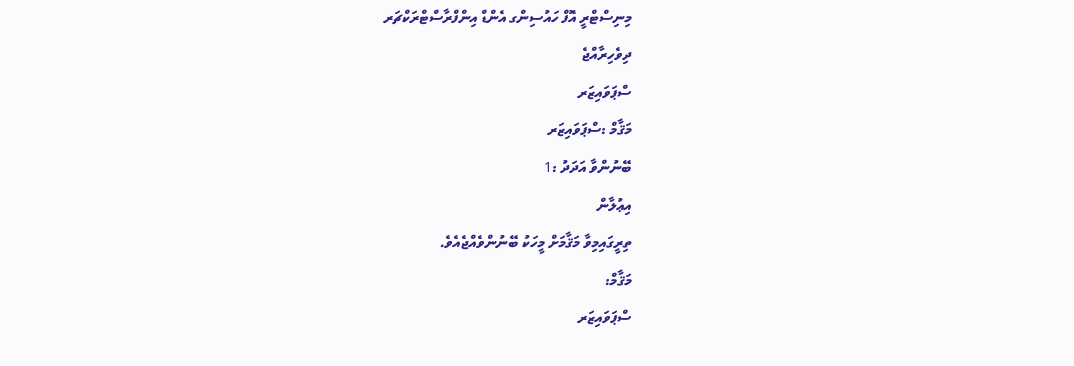މިނިސްޓްރީ އޮފް ހައުސިންގ އެންޑް އިންފްރާސްޓްރަކްޗަރ
ދިވެހިރާއްޖެ
ސްޕަވައިޒަރ
މަޤާމް :ސްޕަވައިޒަރ
ބޭނުންވާ އަދަދު :1
އިޢުލާން
ތިރީގައިމިވާ މަޤާމަށް މީހަކު ބޭނުންވެއްޖެއެވެ.
މަޤާމް:
ސްޕަވައިޒަރ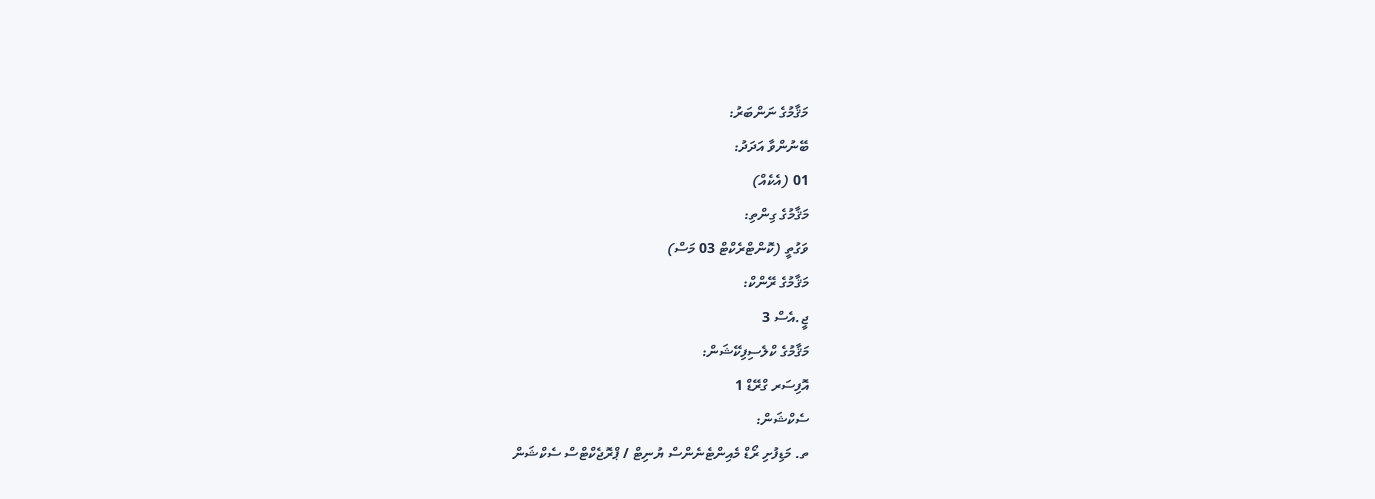މަޤާމުގެ ނަންބަރު:
ބޭނުންވާ އަދަދު:
01 (އެކެއް)
މަޤާމުގެ ގިންތި:
ވަގުތީ (ކޮންޓްރެކްޓް 03 މަސް)
މަޤާމުގެ ރޭންކް:
ޖީ.އެސް 3
މަޤާމުގެ ކްލެސިފިކޭޝަން:
އޮފިސަރ ގްރޭޑް 1
ސެކްޝަން:
ތ. މަޑިފުށި ރޯޑް މެއިންޓެނެންސް ޔުނިޓް / ޕްރޮޖެކްޓްސް ސެކްޝަން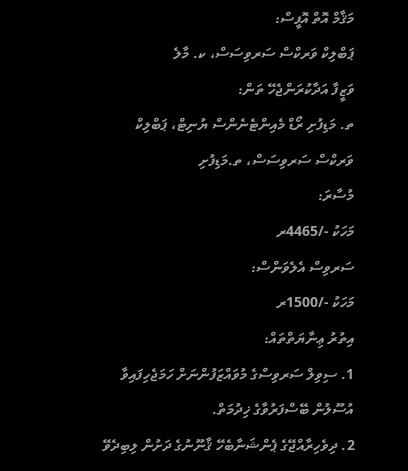މަޤާމް އޮތް އޮފީސް:
ޕަބްލިކް ވަރކްސް ސަރވިސަސް، ކ. މާލެ
ވަޒީފާ އަދާކުރަންޖެހޭ ތަން:
ތ. މަޑިފުށި ރޯޑް މެއިންޓެނެންސް ޔުނިޓް، ޕަބްލިކް ވަރކްސް ސަރވިސަސް، ތ.މަޑިފުށި
މުސާރަ:
މަހަކު -/4465ރ
ސަރވިސް އެލެވަންސް:
މަހަކު -/1500ރ
އިތުރު ޢިނާޔަތްތައް:
1. ސިވިލް ސަރވިސްގެ މުވައްޒަފުންނަށް ހަމަޖެހިފައިވާ އުސޫލުން ބޭސްފަރުވާގެ ޚިދުމަތް.
2. ދިވެހިރާއްޖޭގެ ޕެންޝަނާބެހޭ ޤާނޫނުގެ ދަށުން ލިބިދެވޭ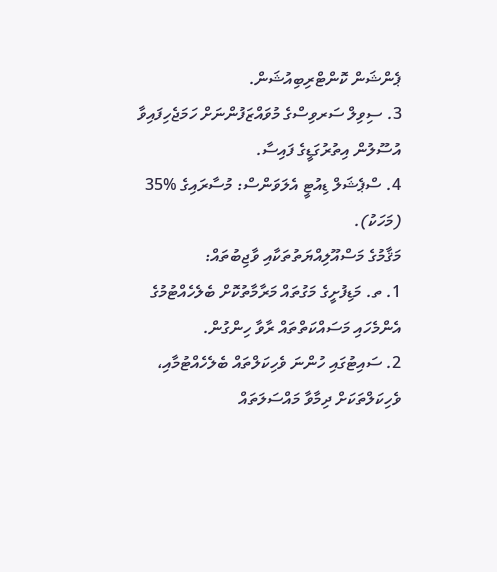ޕެންޝަން ކޮންޓްރިބިއުޝަން.
3. ސިވިލް ސަރވިސްގެ މުވައްޒަފުންނަށް ހަމަޖެހިފައިވާ އުސޫލުން އިތުރުގަޑީގެ ފައިސާ.
4. ސްޕެޝަލް ޑިއުޓީ އެލަވަންސް: މުސާރައިގެ %35 (މަހަކު).
މަޤާމުގެ މަސްއޫލިއްޔަތުތަކާއި ވާޖިބުތައް:
1. ތ. މަޑިފުށީގެ މަގުތައް މަރާމާތުކޮށް ބެލެހެއްޓުމުގެ އެންމެހައި މަސައްކަތްތައް ރާވާ ހިންގުން.
2. ސައިޓުގައި ހުންނަ ވެހިކަލްތައް ބެލެހެއްޓުމާއި، ވެހިކަލްތަކަށް ދިމާވާ މައްސަލަތައް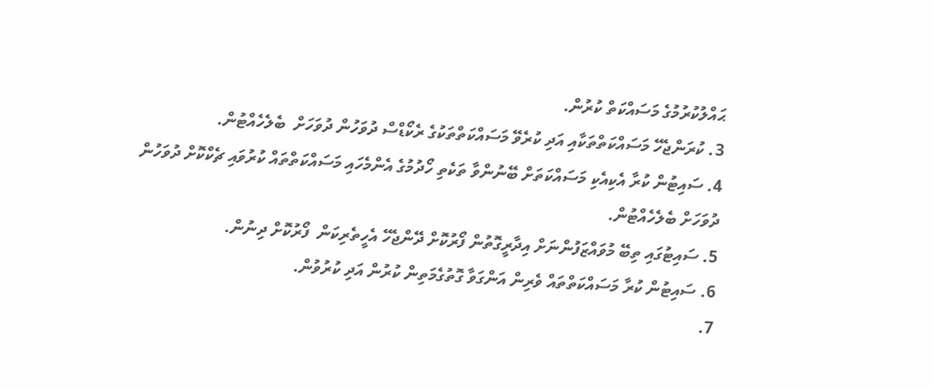ޙައްލުކުރުމުގެ މަސައްކަތް ކުރުން.
3. ކުރަންޖެހޭ މަސައްކަތްތަކާއި އަދި ކުރެވޭ މަސައްކަތްތަކުގެ ރެކޯޑްސް ދުވަހުން ދުވަހަށް  ބެލެހެއްޓުން.
4. ސައިޓުން ކުރާ އެކިއެކި މަސައްކަތަށް ބޭނުންވާ ތަކެތި ހޯދުމުގެ އެންމެހައި މަސައްކަތްތައް ކުރުވައި ޗެކްކޮށް ދުވަހުން ދުވަހަށް ބެލެހެއްޓުން.
5. ސައިޓުގައި ތިބޭ މުވައްޒަފުންނަށް އިދާރީގޮތުން ފޯރުކޮށް ދޭންޖެހޭ އެހީތެރިކަން  ފޯރުކޮށް ދިނުން.
6. ސައިޓުން ކުރާ މަސައްކަތްތައް ވެރިން އަންގަވާ ގޮތުގެމަތިން ކުރުން އަދި ކުރުވުން.
7.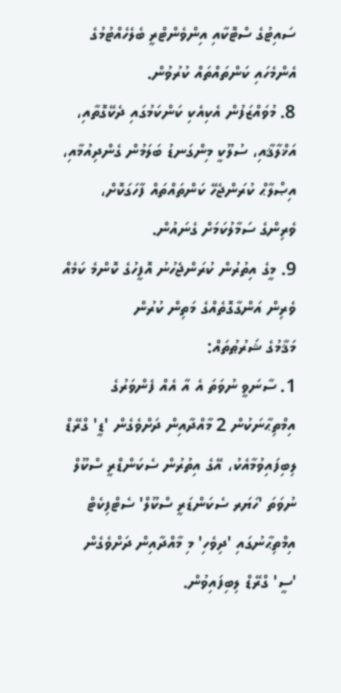ސައިޓުގެ ސްޓޮކާއި އިންވެންޓްރީ ބެލެހެއްޓުމުގެ އެންމެހައި ކަންތައްތައް ކުރުވުން.
8. މުވައްޒަފުން އެކިއެކި ކަންކަމުގައި ދެކޭގޮތާއި، އަޚްލާޤާއި، ސުލޫކީ މިންގަނޑު ބަލަމުން ގެންދިއުމާއި، އިޞްލާޙް ކުރަންޖެހޭ ކަންތައްތައް ފާހަގަކޮށް، ވެރިންގެ ސަމާލުކަމަށް ގެނައުން.
9. މީގެ އިތުރުން ކުރަންޖެހުނު އޮފީހުގެ ކޮންމެ ކަމެއް ވެރިން އަންގާގޮތެއްގެ މަތިން ކުރުން
މަޤާމުގެ ޝަރުޠުތައް:
1. ސާނަވީ ނުވަތަ އެ އާ އެއް ފެންވަރުގެ އިމްތިޙާނަކުން 2 މާއްދާއިން ދަށްވެގެން 'ޑީ' ގްރޭޑް ލިބިފައިވުމާއެކު، އޭގެ އިތުރުން ސެކަންޑްރީ ސްކޫލް ނުވަތަ 'ހަޔަރ ސެކަންޑަރީ ސްކޫލް' ސެޓްފިކެޓް އިމްތިޙާނުގައި 'ދިވެހި' މި މާއްދާއިން ދަށްވެގެން 'ސީ' ގްރޭޑް ލިބިފައިވުން.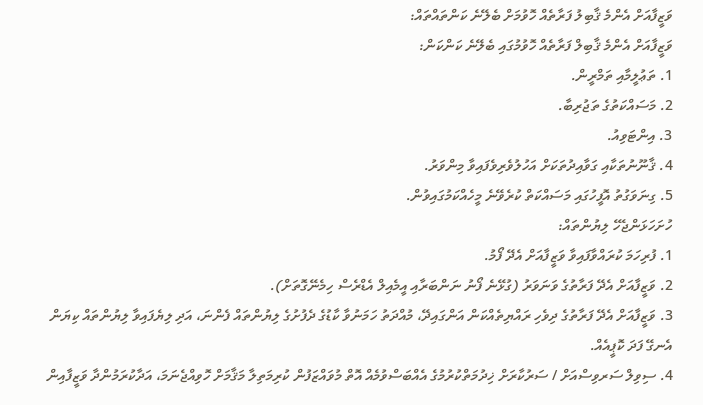ވަޒީފާއަށް އެންމެ ޤާބިލު ފަރާތެއް ހޮވުމަށް ބެލޭނެ ކަންތައްތައް:
ވަޒީފާއަށް އެންމެ ޤާބިލް ފަރާތެއް ހޮވުމުގައި ބެލޭނެ ކަންކަން:
1. ތަޢުލީމާއި ތަމްރީން.
2. މަސައްކަތުގެ ތަޖުރިބާ.
3. އިންޓަވިއު.
4. ޤާނޫނުތަކާއި ގަވާއިދުތަކަށް އަހުލުވެރިވެފައިވާ މިންވަރު.
5. ގިނަވަގުތު އޮފީހުގައި މަސައްކަތް ކުރެވޭނެ މީހެއްކަމުގައިވުން.
ހުށަހަޅަންޖެހޭ ލިޔުންތައް:
1. ފުރިހަމަ ކުރައްވާފައިވާ ވަޒީފާއަށް އެދޭ ފޯމު.
2. ވަޒީފާއަށް އެދޭ ފަރާތުގެ ވަނަވަރު (ގުޅޭނެ ފޯނު ނަންބަރާއި އީމެއިލް އެޑްރެސް ހިމެނޭގޮތަށް).
3. ވަޒީފާއަށް އެދޭ ފަރާތުގެ ދިވެހި ރައްޔިތެއްކަން އަންގައިދޭ، މުއްދަތު ހަމަނުވާ ކާޑުގެ ދެފުށުގެ ލިޔުންތައް ފެންނަ، އަދި ލިޔެފައިވާ ލިޔުންތައް ކިޔަން އެނގޭ ފަދަ ކޮޕީއެއް.
4. ސިވިލް ސަރވިސްއަށް / ސަރުކާރަށް ޚިދުމަތްކުރުމުގެ އެއްބަސްވުމެއް އޮތް މުވައްޒަފުން ކުރިމަތިލާ މަޤާމަށް ހޮވިއްޖެނަމަ، އަދާކުރަމުންދާ ވަޒީފާއިން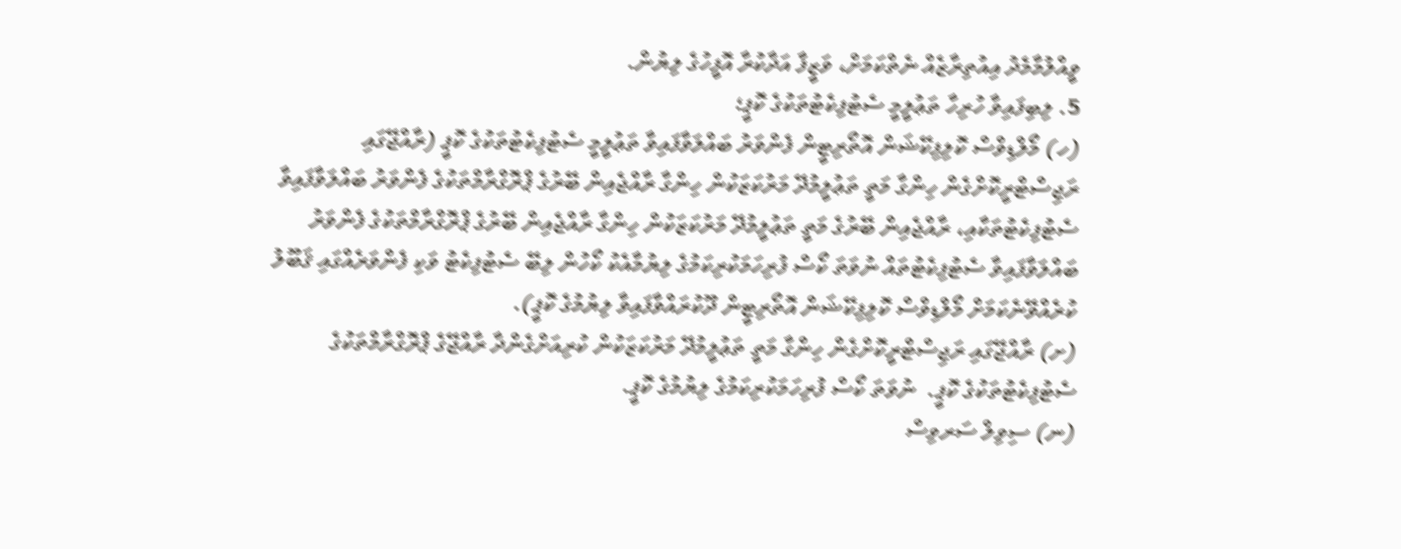ވީއްލުމާމެދު އިއުތިރާޒެއް ނެތްކަމަށް، ވަޒީފާ އަދާކުރާ އޮފީހުގެ ލިޔުން.
5. ލިބިފައިވާ ހުރިހާ ތަޢުލީމީ ސެޓުފިކެޓުތަކުގެ ކޮޕީ؛
(ހ) މޯލްޑިވްސް ކޮލިފިކޭޝަން އޮތޯރިޓީން ފެންވަރު ބައްލަވާފައިވާ ތަޢުލީމީ ސެޓުފިކެޓުތަކުގެ ކޮޕީ (ރާއްޖޭގައި ރަޖިސްޓްރީކޮށްގެން ހިންގާ މަތީ ތަޢުލީމުދޭ މަރުކަޒަކުން ހިންގާ ރާއްޖެއިން ބޭރުގެ ޕްރޮގްރާމްތަކުގެ ފެންވަރު ބައްލަވާފައިވާ ސެޓުފިކެޓުތަކާއި، ރާއްޖެއިން ބޭރުގެ މަތީ ތަޢުލީމުދޭ މަރުކަޒަކުން ހިންގާ ރާއްޖެއިން ބޭރުގެ ޕްރޮގްރާމްތަކުގެ ފެންވަރު ބައްލަވާފައިވާ ސެޓުފިކެޓުތައް ނުވަތަ ކޯސް ފުރިހަމަކުރިކަމުގެ ލިޔުމާއެކު ކޯހުން ލިބޭ ސެޓުފިކެޓު ވަކި ފެންވަރެއްގައި ޤަބޫލު ކުރެއްވޭނެކަމަށް މޯލްޑިވްސް ކޮލިފިކޭޝަން އޮތޯރިޓީން ދޫކުރައްވާފައިވާ ލިޔުމުގެ ކޮޕީ).
(ށ) ރާއްޖޭގައި ރަޖިސްޓްރީކޮށްގެން ހިންގާ މަތީ ތަޢުލީމުދޭ މަރުކަޒަކުން ކުރިއަށްގެންދާ ރާއްޖޭގެ ޕްރޮގްރާމްތަކުގެ ސެޓުފިކެޓުތަކުގެ ކޮޕީ.  ނުވަތަ ކޯސް ފުރިހަމަކުރިކަމުގެ ލިޔުމުގެ ކޮޕީ.
(ނ) ސިވިލް ސަރވިސް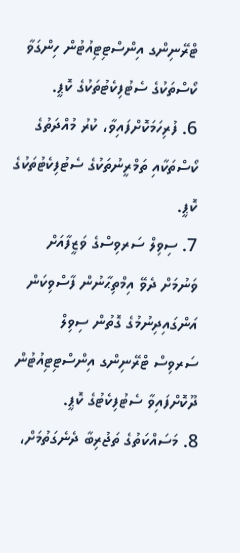ޓްރޭނިންގ އިންސްޓިޓިއުޓުން ހިންގަވާ ކޯސްތަކުގެ ސެޓުފިކެޓުތަކުގެ ކޮޕީ.
6. ފުރިހަމަކޮށްފައިވާ، ކުރު މުއްދަތުގެ ކޯސްތަކާއި ތަމްރީނުތަކުގެ ސެޓުފިކެޓުތަކުގެ ކޮޕީ.
7. ސިވިލް ސަރވިސްގެ ވަޒީފާއަށް ވަނުމަށް ދެވޭ އިމްތިޙާނުން ފާސްވިކަން އަންގައިދިނުމުގެ ގޮތުން ސިވިލް ސަރވިސް ޓްރޭނިންގ އިންސްޓިޓިއުޓުން ދޫކޮށްފައިވާ ސެޓުފިކެޓުގެ ކޮޕީ.
8. މަސައްކަތުގެ ތަޖުރިބާ ދެނެގަތުމަށް،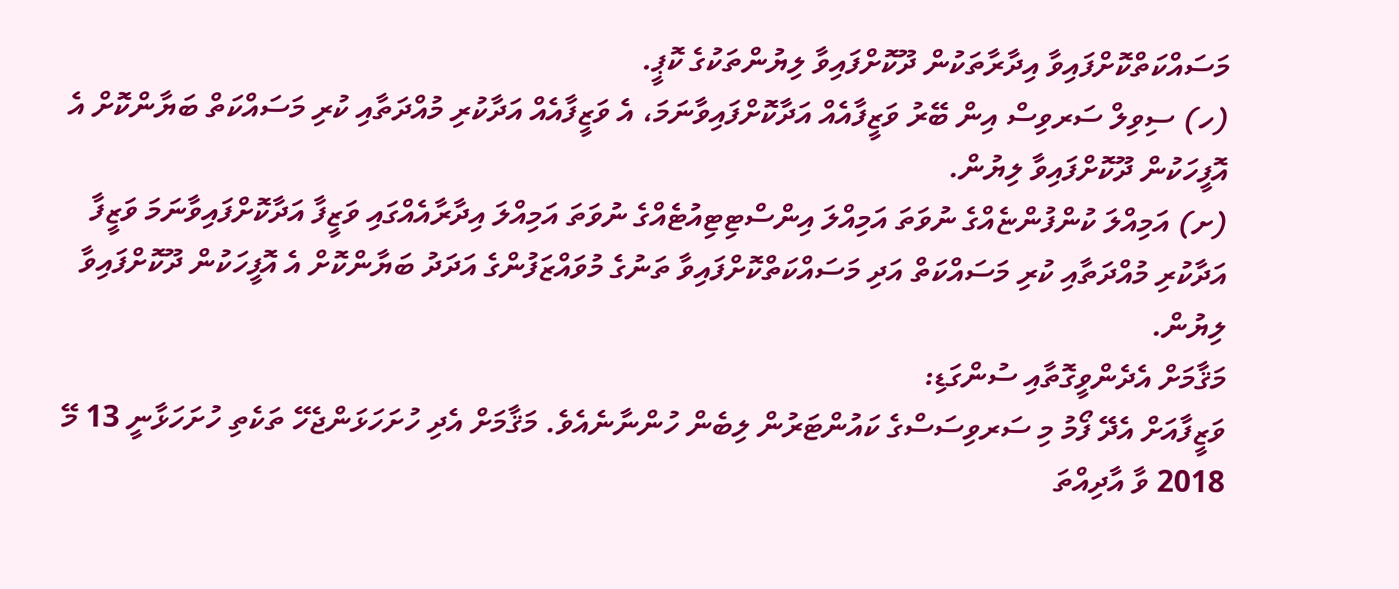މަސައްކަތްކޮށްފައިވާ އިދާރާތަކުން ދޫކޮށްފައިވާ ލިޔުންތަކުގެ ކޮޕީ.
(ހ) ސިވިލް ސަރވިސް އިން ބޭރު ވަޒީފާއެއް އަދާކޮށްފައިވާނަމަ، އެ ވަޒީފާއެއް އަދާކުރި މުއްދަތާއި ކުރި މަސައްކަތް ބަޔާންކޮށް އެ އޮފީހަކުން ދޫކޮށްފައިވާ ލިޔުން.
(ށ) އަމިއްލަ ކުންފުންޏެއްގެ ނުވަތަ އަމިއްލަ އިންސްޓިޓިއުޓެއްގެ ނުވަތަ އަމިއްލަ އިދާރާއެއްގައި ވަޒީފާ އަދާކޮށްފައިވާނަމަ ވަޒީފާ އަދާކުރި މުއްދަތާއި ކުރި މަސައްކަތް އަދި މަސައްކަތްކޮށްފައިވާ ތަނުގެ މުވައްޒަފުންގެ އަދަދު ބަޔާންކޮށް އެ އޮފީހަކުން ދޫކޮށްފައިވާ ލިޔުން.
މަޤާމަށް އެދެންވީގޮތާއި ސުންގަޑި:
ވަޒީފާއަށް އެދޭ ފޯމު މި ސަރވިސަސްގެ ކައުންޓަރުން ލިބެން ހުންނާނެއެވެ. މަޤާމަށް އެދި ހުށަހަޅަންޖެހޭ ތަކެތި ހުށަހަޅާނީ 13 މޭ 2018 ވާ އާދިއްތަ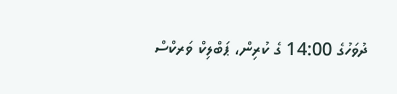ދުވަހުގެ 14:00 ގެ ކުރިން، ޕަބްލިކް ވަރކްސް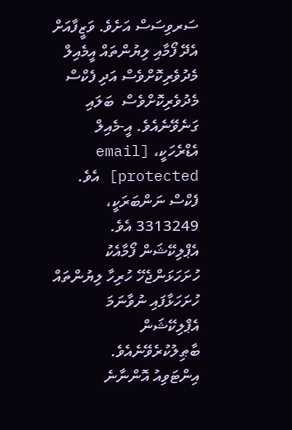ސަރވިސަސް އަށެވެ. ވަޒީފާއަށް އެދޭ ފޯމާއި ލިޔުންތައް އީމެއިލް މެދުވެރިކޮށްވެސް އަދި ފެކްސް މެދުވެރިކޮށްވެސް  ބަލައި ގަނެވޭނެއެވެ. އީ-މެއިލް އެޑްރެހަކީ، [email protected] އެވެ. ފެކްސް ނަންބަރަކީ، 3313249 އެވެ. އެޕްލިކޭޝަން ފޯމާއެކު ހުށަހަޅަންޖެހޭ ހުރިހާ ލިޔުންތައް ހުށަހަޅާފައި ނުވާނަމަ އެޕްލިކޭޝަން ބާޠިލުކުރެވޭނެއެވެ.
އިންޓަވިއު އޮންނާނެ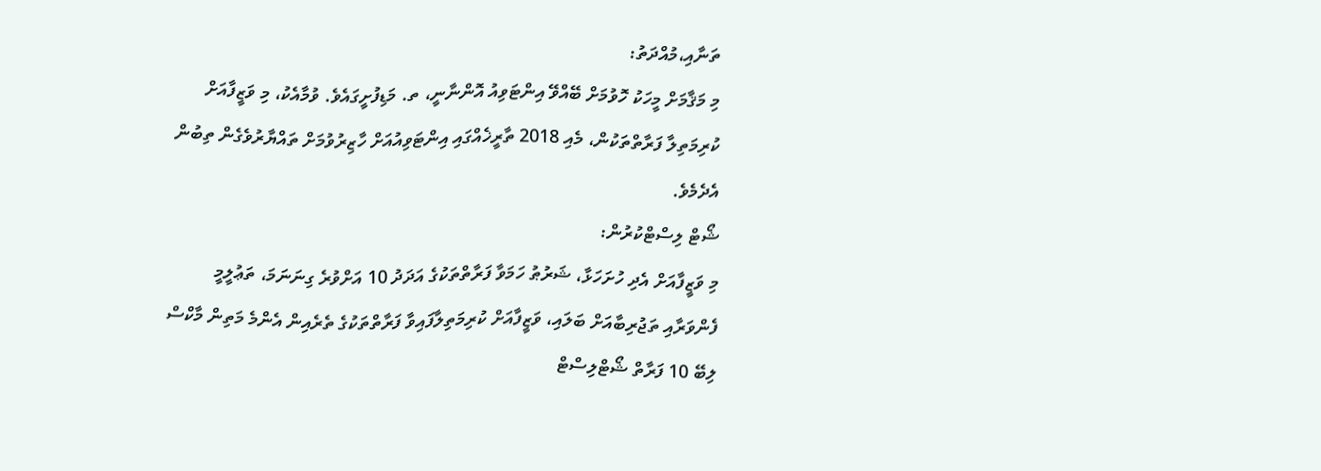ތަނާއި،މުއްދަތު:
މި މަޤާމަށް މީހަކު ހޮވުމަށް ބޭއްވޭ އިންޓަވިއު އޮންނާނީ، ތ. މަޑިފުށީގައެވެ. ވުމާއެކު، މި ވަޒީފާއަށް ކުރިމަތިލާ ފަރާތްތަކުން، މެއި 2018 ތާރީޚެއްގައި އިންޓަވިއުއަށް ހާޒިރުވުމަށް ތައްޔާރުވެގެން ތިބުން އެދެމެވެ.
ޝޯޓް ލިސްޓްކުރުން:
މި ވަޒީފާއަށް އެދި ހުށަހަޅާ، ޝަރުޠު ހަމަވާ ފަރާތްތަކުގެ އަދަދު 10 އަށްވުރެ ގިނަނަމަ، ތަޢުލީމީ ފެންވަރާއި ތަޖުރިބާއަށް ބަލައި، ވަޒީފާއަށް ކުރިމަތިލާފައިވާ ފަރާތްތަކުގެ ތެރެއިން އެންމެ މަތިން މާކްސް ލިބޭ 10 ފަރާތް ޝޯޓްލިސްޓް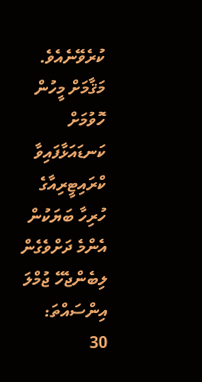ކުރެވޭނެއެވެ.
މަޤާމަށް މީހުން ހޮވުމަށް ކަނޑައަޅާފައިވާ ކްރައިޓީރިއާގެ ހުރިހާ ބަޔަކުން އެންމެ ދަށްވެގެން ލިބެންޖެހޭ ޖުމްލަ އިންސައްތަ:
30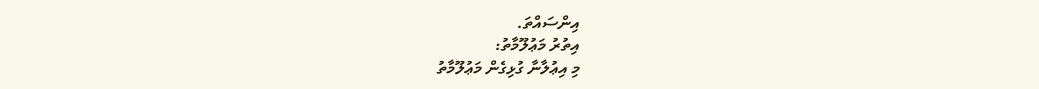އިންސައްތަ.
އިތުރު މަޢުލޫމާތު:
މި އިޢުލާނާ ގުޅިގެން މަޢުލޫމާތު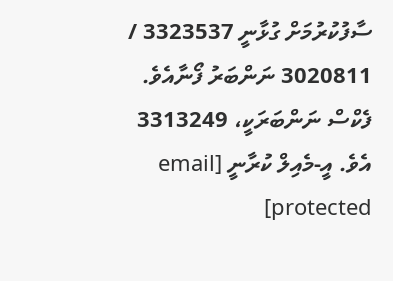ސާފުކުރުމަށް ގުޅާނީ 3323537 / 3020811 ނަންބަރު ފޯނާއެވެ. ފެކްސް ނަންބަރަކީ، 3313249 އެވެ. އީ-މެއިލް ކުރާނީ [email protected]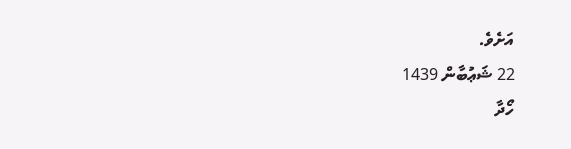އަށެވެ.
22 ޝަޢުބާން 1439
ހޯދާ